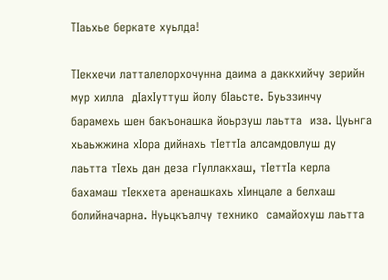ТIаьхье беркате хуьлда!

ТIекхечи латталелорхочунна даима а даккхийчу зерийн мур хилла  дIахIуттуш йолу бIаьсте. Буьззинчу барамехь шен бакъонашка йоьрзуш лаьтта  иза. Цуьнга хьаьжжина хIора дийнахь тIеттIа алсамдовлуш ду лаьтта тIехь дан деза гIуллакхаш, тIеттIа керла  бахамаш тIекхета аренашкахь хIинцале а белхаш болийначарна. Нуьцкъалчу технико  самайохуш лаьтта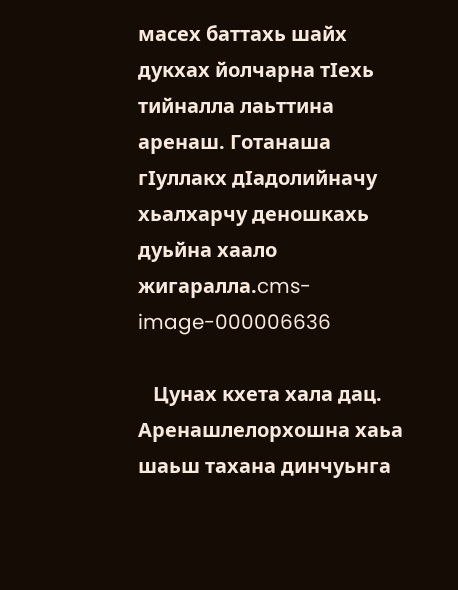масех баттахь шайх дукхах йолчарна тIехь тийналла лаьттина аренаш. Готанаша гIуллакх дIадолийначу хьалхарчу деношкахь дуьйна хаало жигаралла.cms-image-000006636

   Цунах кхета хала дац. Аренашлелорхошна хаьа шаьш тахана динчуьнга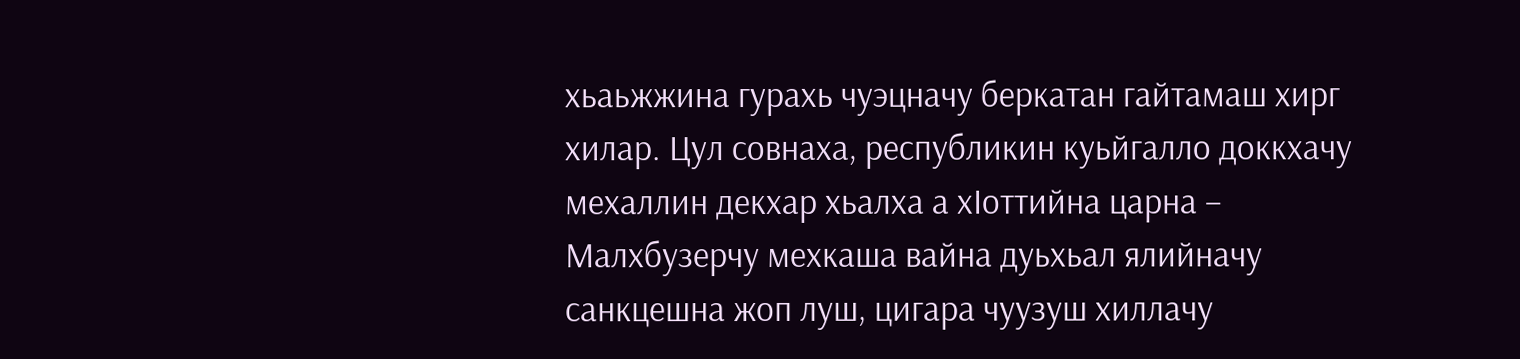хьаьжжина гурахь чуэцначу беркатан гайтамаш хирг хилар. Цул совнаха, республикин куьйгалло доккхачу мехаллин декхар хьалха а хIоттийна царна – Малхбузерчу мехкаша вайна дуьхьал ялийначу санкцешна жоп луш, цигара чуузуш хиллачу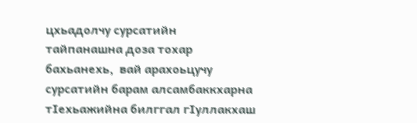цхьадолчу сурсатийн тайпанашна доза тохар бахьанехь,  вай арахоьцучу сурсатийн барам алсамбаккхарна тIехьажийна билггал гIуллакхаш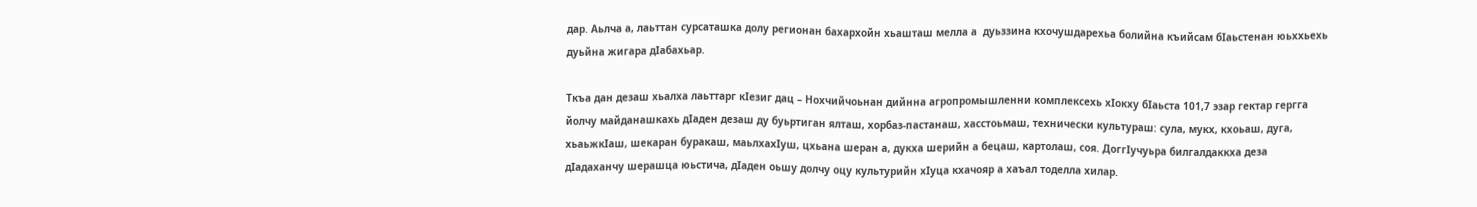дар. Аьлча а, лаьттан сурсаташка долу регионан бахархойн хьашташ мелла а  дуьззина кхочушдарехьа болийна къийсам бIаьстенан юьххьехь дуьйна жигара дIабахьар.

Ткъа дан дезаш хьалха лаьттарг кIезиг дац – Нохчийчоьнан дийнна агропромышленни комплексехь хIокху бIаьста 101,7 эзар гектар гергга йолчу майданашкахь дIаден дезаш ду буьртиган ялташ, хорбаз-пастанаш, хасстоьмаш, технически культураш: сула, мукх, кхоьаш, дуга, хьаьжкIаш, шекаран буракаш, маьлхахIуш, цхьана шеран а, дукха шерийн а бецаш, картолаш, соя. ДоггIучуьра билгалдаккха деза дIадаханчу шерашца юьстича, дIаден оьшу долчу оцу культурийн хIуца кхачояр а хаъал тоделла хилар.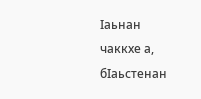Iаьнан чаккхе а, бIаьстенан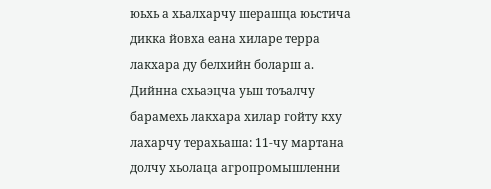юьхь а хьалхарчу шерашца юьстича дикка йовха еана хиларе терра лакхара ду белхийн боларш а. Дийнна схьаэцча уьш тоъалчу барамехь лакхара хилар гойту кху лахарчу терахьаша: 11-чу мартана долчу хьолаца агропромышленни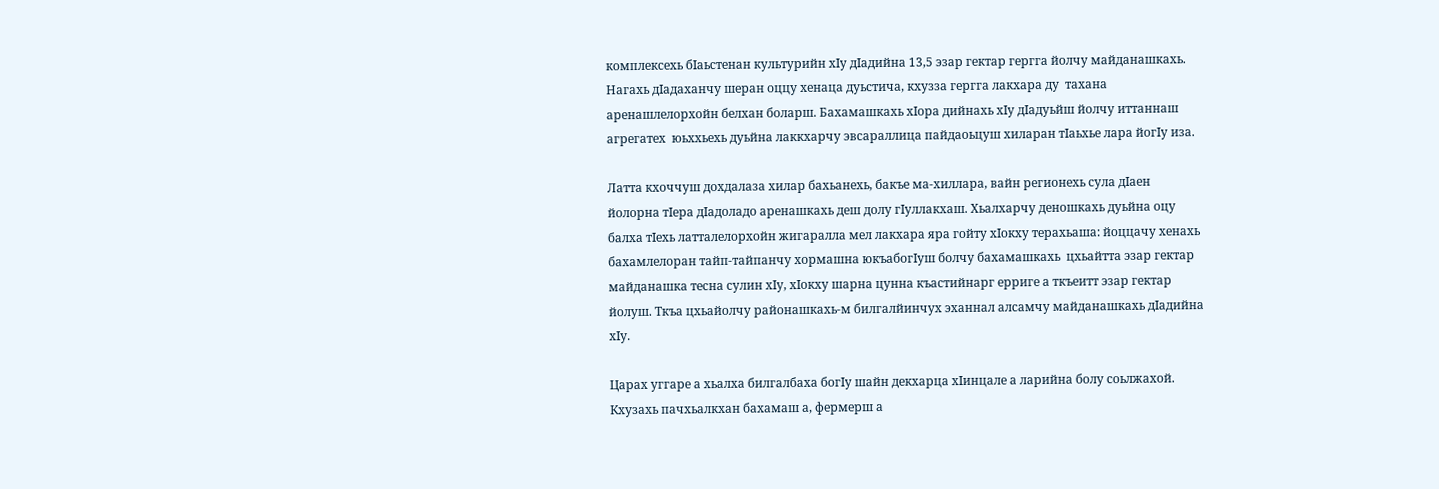комплексехь бIаьстенан культурийн хIу дIадийна 13,5 эзар гектар гергга йолчу майданашкахь. Нагахь дIадаханчу шеран оццу хенаца дуьстича, кхузза гергга лакхара ду  тахана аренашлелорхойн белхан боларш. Бахамашкахь хIора дийнахь хIу дIадуьйш йолчу иттаннаш агрегатех  юьххьехь дуьйна лаккхарчу эвсараллица пайдаоьцуш хиларан тIаьхье лара йогIу иза.

Латта кхоччуш дохдалаза хилар бахьанехь, бакъе ма-хиллара, вайн регионехь сула дIаен йолорна тIера дIадоладо аренашкахь деш долу гIуллакхаш. Хьалхарчу деношкахь дуьйна оцу балха тIехь латталелорхойн жигаралла мел лакхара яра гойту хIокху терахьаша: йоццачу хенахь бахамлелоран тайп-тайпанчу хормашна юкъабогIуш болчу бахамашкахь  цхьайтта эзар гектар майданашка тесна сулин хIу, хIокху шарна цунна къастийнарг ерриге а ткъеитт эзар гектар йолуш. Ткъа цхьайолчу районашкахь-м билгалйинчух эханнал алсамчу майданашкахь дIадийна хIу.

Царах уггаре а хьалха билгалбаха богIу шайн декхарца хIинцале а ларийна болу соьлжахой. Кхузахь пачхьалкхан бахамаш а, фермерш а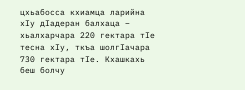цхьабосса кхиамца ларийна хIу дIадеран балхаца – хьалхарчара 220 гектара тIе тесна хIу, ткъа шолгIачара 730 гектара тIе. Кхашкахь беш болчу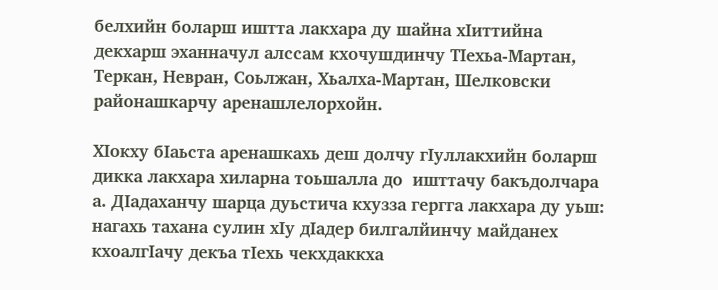белхийн боларш иштта лакхара ду шайна хIиттийна декхарш эханначул алссам кхочушдинчу ТIехьа-Мартан, Теркан, Невран, Соьлжан, Хьалха-Мартан, Шелковски районашкарчу аренашлелорхойн.

ХIокху бIаьста аренашкахь деш долчу гIуллакхийн боларш дикка лакхара хиларна тоьшалла до  ишттачу бакъдолчара а. ДIадаханчу шарца дуьстича кхузза гергга лакхара ду уьш: нагахь тахана сулин хIу дIадер билгалйинчу майданех кхоалгIачу декъа тIехь чекхдаккха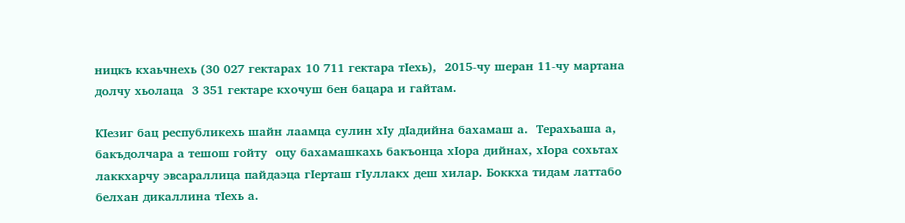ницкъ кхаьчнехь (30 027 гектарах 10 711 гектара тIехь),  2015-чу шеран 11-чу мартана долчу хьолаца  3 351 гектаре кхочуш бен бацара и гайтам.

КIезиг бац республикехь шайн лаамца сулин хIу дIадийна бахамаш а.  Терахьаша а, бакъдолчара а тешош гойту  оцу бахамашкахь бакъонца хIора дийнах, хIора сохьтах лаккхарчу эвсараллица пайдаэца гIерташ гIуллакх деш хилар. Боккха тидам латтабо   белхан дикаллина тIехь а.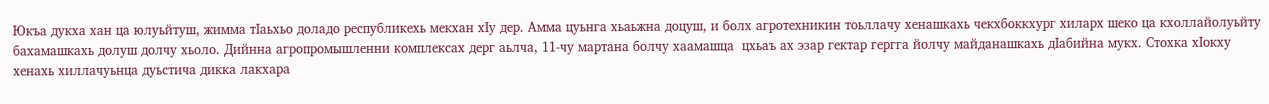Юкъа дукха хан ца юлуьйтуш, жимма тIаьхьо доладо республикехь мекхан хIу дер. Амма цуьнга хьаьжна доцуш, и болх агротехникин тоьллачу хенашкахь чекхбоккхург хиларх шеко ца кхоллайолуьйту бахамашкахь долуш долчу хьоло. Дийнна агропромышленни комплексах дерг аьлча, 11-чу мартана болчу хаамашца  цхьаъ ах эзар гектар гергга йолчу майданашкахь дIабийна мукх. Стохка хIокху хенахь хиллачуьнца дуьстича дикка лакхара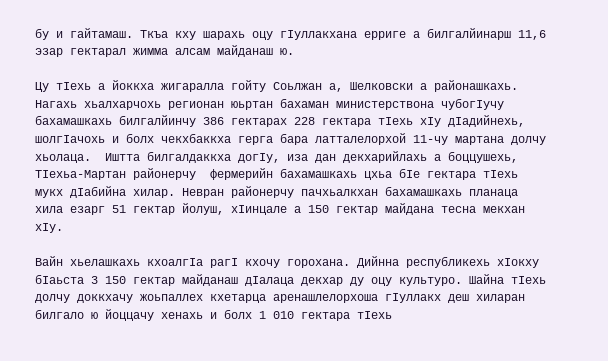бу и гайтамаш. Ткъа кху шарахь оцу гIуллакхана ерриге а билгалйинарш 11,6 эзар гектарал жимма алсам майданаш ю.

Цу тIехь а йоккха жигаралла гойту Соьлжан а, Шелковски а районашкахь. Нагахь хьалхарчохь регионан юьртан бахаман министерствона чубогIучу бахамашкахь билгалйинчу 386 гектарах 228 гектара тIехь хIу дIадийнехь, шолгIачохь и болх чекхбаккха герга бара латталелорхой 11-чу мартана долчу хьолаца.  Иштта билгалдаккха догIу, иза дан декхарийлахь а боццушехь, ТIехьа-Мартан районерчу  фермерийн бахамашкахь цхьа бIе гектара тIехь мукх дIабийна хилар. Невран районерчу пачхьалкхан бахамашкахь планаца хила езарг 51 гектар йолуш, хIинцале а 150 гектар майдана тесна мекхан хIу.

Вайн хьелашкахь кхоалгIа рагI кхочу горохана. Дийнна республикехь хIокху бIаьста 3 150 гектар майданаш дIалаца декхар ду оцу культуро. Шайна тIехь долчу доккхачу жоьпаллех кхетарца аренашлелорхоша гIуллакх деш хиларан билгало ю йоццачу хенахь и болх 1 010 гектара тIехь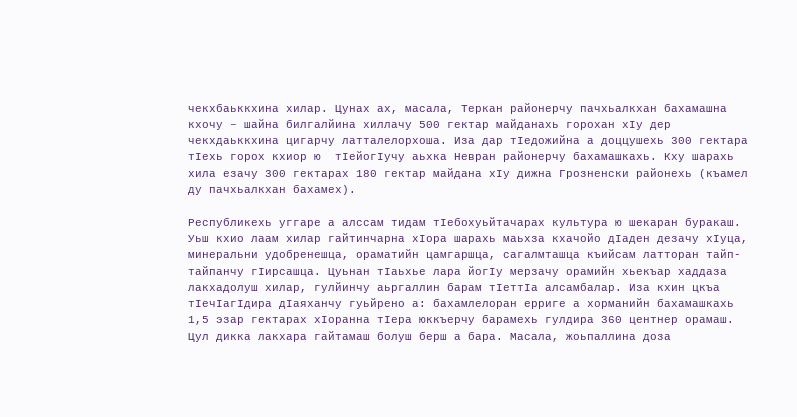чекхбаьккхина хилар. Цунах ах, масала, Теркан районерчу пачхьалкхан бахамашна кхочу – шайна билгалйина хиллачу 500 гектар майданахь горохан хIу дер чекхдаьккхина цигарчу латталелорхоша. Иза дар тIедожийна а доццушехь 300 гектара тIехь горох кхиор ю  тIейогIучу аьхка Невран районерчу бахамашкахь. Кху шарахь хила езачу 300 гектарах 180 гектар майдана хIу дижна Грозненски районехь (къамел ду пачхьалкхан бахамех).

Республикехь уггаре а алссам тидам тIебохуьйтачарах культура ю шекаран буракаш. Уьш кхио лаам хилар гайтинчарна хIора шарахь маьхза кхачойо дIаден дезачу хIуца, минеральни удобренешца, ораматийн цамгаршца, сагалмташца къийсам латторан тайп-тайпанчу гIирсашца. Цуьнан тIаьхье лара йогIу мерзачу орамийн хьекъар хаддаза лакхадолуш хилар, гулйинчу аьргаллин барам тIеттIа алсамбалар. Иза кхин цкъа тIечIагIдира дIаяханчу гуьйрено а: бахамлелоран ерриге а хорманийн бахамашкахь  1,5 эзар гектарах хIоранна тIера юккъерчу барамехь гулдира 360 центнер орамаш. Цул дикка лакхара гайтамаш болуш берш а бара. Масала, жоьпаллина доза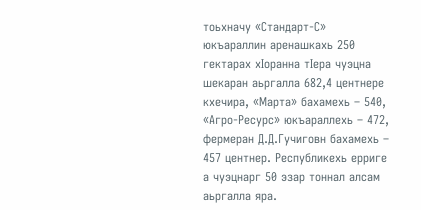тоьхначу «Стандарт-С» юкъараллин аренашкахь 250 гектарах хIоранна тIера чуэцна шекаран аьргалла 682,4 центнере кхечира, «Марта» бахамехь – 540, «Агро-Ресурс» юкъараллехь – 472, фермеран Д.Д.Гучиговн бахамехь – 457 центнер. Республикехь ерриге а чуэцнарг 50 эзар тоннал алсам аьргалла яра.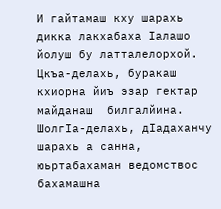И гайтамаш кху шарахь дикка лакхабаха Iалашо йолуш бу латталелорхой. Цкъа-делахь, буракаш кхиорна йиъ эзар гектар  майданаш  билгалйина. ШолгIа-делахь, дIадаханчу шарахь а санна, юьртабахаман ведомствос бахамашна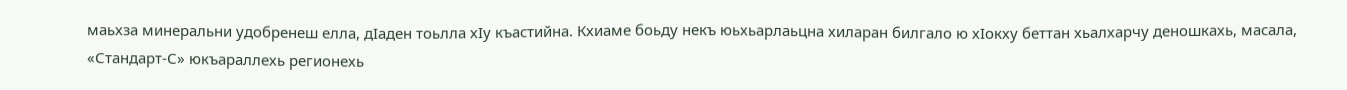маьхза минеральни удобренеш елла, дIаден тоьлла хIу къастийна. Кхиаме боьду некъ юьхьарлаьцна хиларан билгало ю хIокху беттан хьалхарчу деношкахь, масала, «Стандарт-С» юкъараллехь регионехь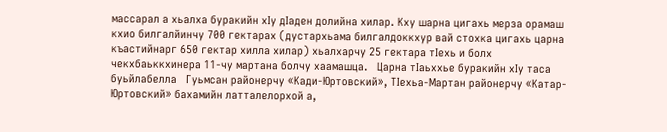массарал а хьалха буракийн хIу дIаден долийна хилар. Кху шарна цигахь мерза орамаш кхио билгалйинчу 700 гектарах (дустархьама билгалдоккхур вай стохка цигахь царна къастийнарг 650 гектар хилла хилар) хьалхарчу 25 гектара тIехь и болх чекхбаьккхинера 11-чу мартана болчу хаамашца.   Царна тIаьххье буракийн хIу таса буьйлабелла   Гуьмсан районерчу «Кади-Юртовский», ТIехьа-Мартан районерчу «Катар-Юртовский» бахамийн латталелорхой а,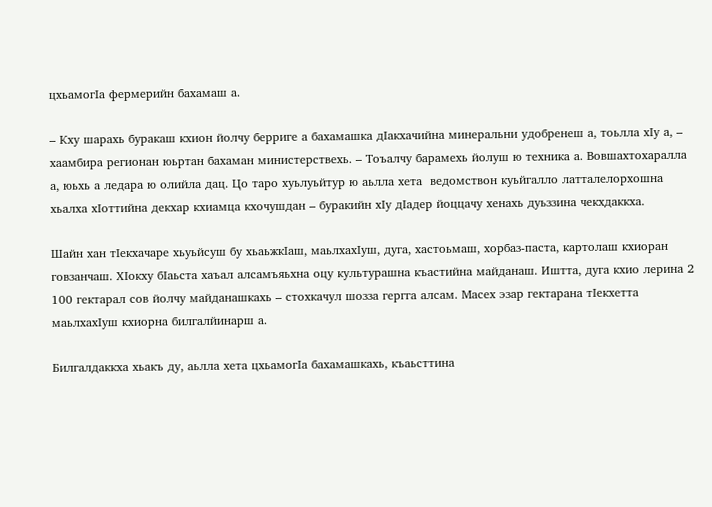цхьамогIа фермерийн бахамаш а.

– Кху шарахь буракаш кхион йолчу берриге а бахамашка дIакхачийна минеральни удобренеш а, тоьлла хIу а, – хаамбира регионан юьртан бахаман министерствехь. – Тоъалчу барамехь йолуш ю техника а. Вовшахтохаралла а, юьхь а ледара ю олийла дац. Цо таро хуьлуьйтур ю аьлла хета  ведомствон куьйгалло латталелорхошна хьалха хIоттийна декхар кхиамца кхочушдан – буракийн хIу дIадер йоццачу хенахь дуьззина чекхдаккха.

Шайн хан тIекхачаре хьуьйсуш бу хьаьжкIаш, маьлхахIуш, дуга, хастоьмаш, хорбаз-паста, картолаш кхиоран говзанчаш. ХIокху бIаьста хаъал алсамъяьхна оцу культурашна къастийна майданаш. Иштта, дуга кхио лерина 2 100 гектарал сов йолчу майданашкахь – стохкачул шозза гергга алсам. Масех эзар гектарана тIекхетта маьлхахIуш кхиорна билгалйинарш а.

Билгалдаккха хьакъ ду, аьлла хета цхьамогIа бахамашкахь, къаьсттина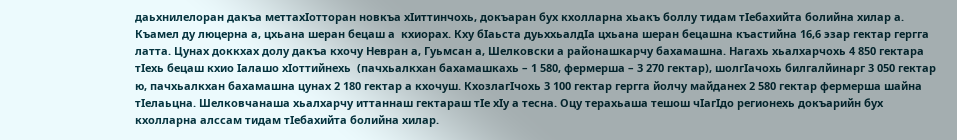даьхнилелоран дакъа меттахIотторан новкъа хIиттинчохь, докъаран бух кхолларна хьакъ боллу тидам тIебахийта болийна хилар а. Къамел ду люцерна а, цхьана шеран бецаш а  кхиорах. Кху бIаьста дуьххьалдIа цхьана шеран бецашна къастийна 16,6 эзар гектар гергга латта. Цунах доккхах долу дакъа кхочу Невран а, Гуьмсан а, Шелковски а районашкарчу бахамашна. Нагахь хьалхарчохь 4 850 гектара тIехь бецаш кхио Iалашо хIоттийнехь  (пачхьалкхан бахамашкахь – 1 580, фермерша – 3 270 гектар), шолгIачохь билгалйинарг 3 050 гектар ю, пачхьалкхан бахамашна цунах 2 180 гектар а кхочуш. КхозлагIчохь 3 100 гектар гергга йолчу майданех 2 580 гектар фермерша шайна тIелаьцна. Шелковчанаша хьалхарчу иттаннаш гектараш тIе хIу а тесна. Оцу терахьаша тешош чIагIдо регионехь докъарийн бух кхолларна алссам тидам тIебахийта болийна хилар.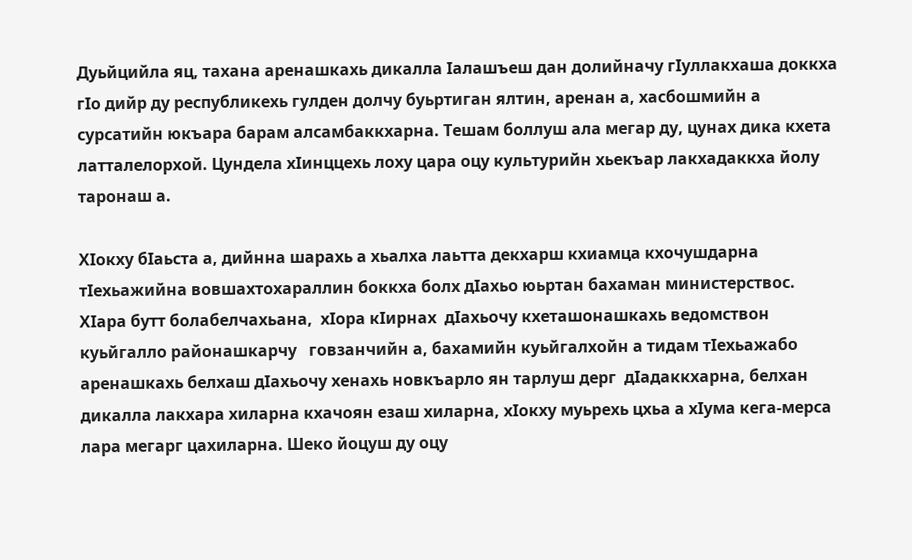Дуьйцийла яц, тахана аренашкахь дикалла Iалашъеш дан долийначу гIуллакхаша доккха гIо дийр ду республикехь гулден долчу буьртиган ялтин, аренан а, хасбошмийн а сурсатийн юкъара барам алсамбаккхарна. Тешам боллуш ала мегар ду, цунах дика кхета латталелорхой. Цундела хIинццехь лоху цара оцу культурийн хьекъар лакхадаккха йолу таронаш а.

ХIокху бIаьста а, дийнна шарахь а хьалха лаьтта декхарш кхиамца кхочушдарна тIехьажийна вовшахтохараллин боккха болх дIахьо юьртан бахаман министерствос. ХIара бутт болабелчахьана,  хIора кIирнах  дIахьочу кхеташонашкахь ведомствон куьйгалло районашкарчу   говзанчийн а, бахамийн куьйгалхойн а тидам тIехьажабо аренашкахь белхаш дIахьочу хенахь новкъарло ян тарлуш дерг  дIадаккхарна, белхан дикалла лакхара хиларна кхачоян езаш хиларна, хIокху муьрехь цхьа а хIума кега-мерса лара мегарг цахиларна. Шеко йоцуш ду оцу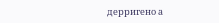дерригено а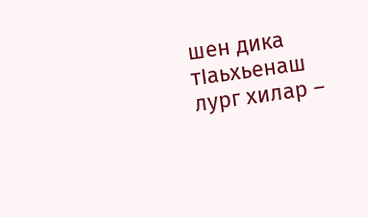шен дика тIаьхьенаш лург хилар –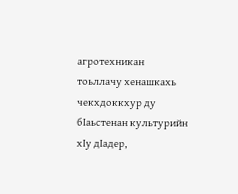агротехникан тоьллачу хенашкахь чекхдоккхур ду бIаьстенан культурийн хIу дIадер,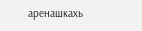аренашкахь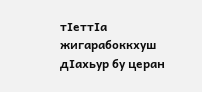тIеттIа жигарабоккхуш дIахьур бу церан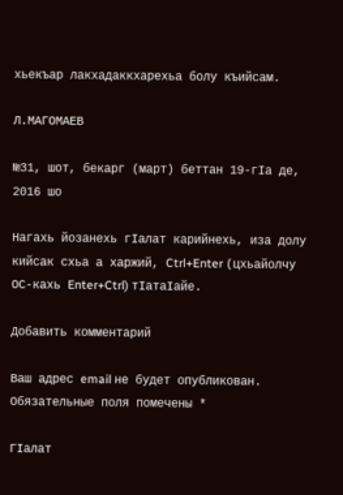хьекъар лакхадаккхарехьа болу къийсам.

Л.МАГОМАЕВ

№31, шот, бекарг (март) беттан 19-гIа де, 2016 шо

Нагахь йозанехь гIалат карийнехь, иза долу кийсак схьа а харжий, Ctrl+Enter (цхьайолчу ОС-кахь Enter+Ctrl) тIатаIайе.

Добавить комментарий

Ваш адрес email не будет опубликован. Обязательные поля помечены *

ГIалат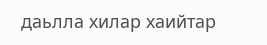даьлла хилар хаийтар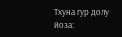Тхуна гур долу йоза: